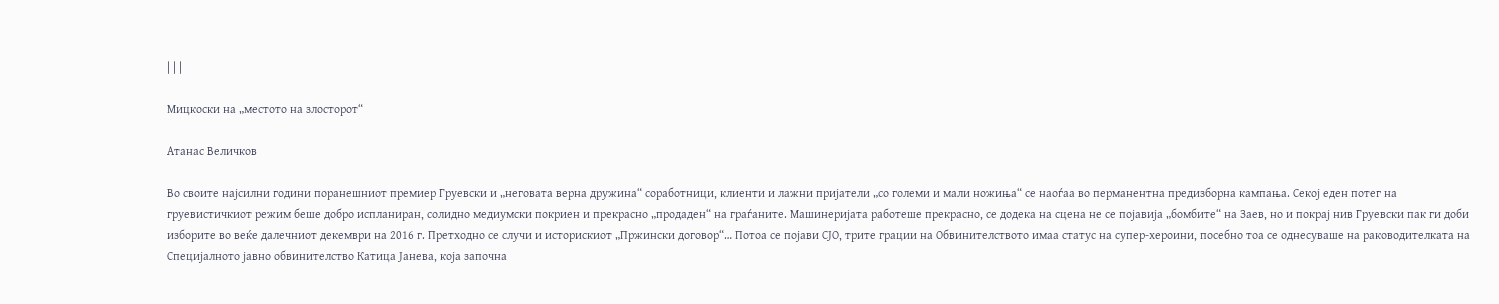| | |

Мицкоски на „местото на злосторот“

Атанас Величков

Во своите најсилни години поранешниот премиер Груевски и „неговата верна дружина“ соработници, клиенти и лажни пријатели „со големи и мали ножиња“ се наоѓаа во перманентна предизборна кампања. Секој еден потег на груевистичкиот режим беше добро испланиран, солидно медиумски покриен и прекрасно „продаден“ на граѓаните. Машинеријата работеше прекрасно, се додека на сцена не се појавија „бомбите“ на Заев, но и покрај нив Груевски пак ги доби изборите во веќе далечниот декември на 2016 г. Претходно се случи и историскиот „Пржински договор“… Потоа се појави СЈО, трите грации на Обвинителството имаа статус на супер-хероини, посебно тоа се однесуваше на раководителката на Специјалното јавно обвинителство Катица Јанева, која започна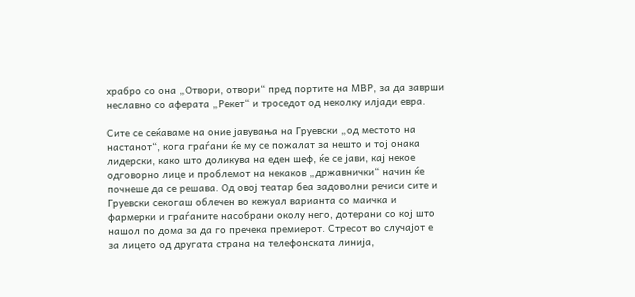храбро со она „Отвори, отвори“ пред портите на МВР, за да заврши неславно со аферата „Рекет“ и троседот од неколку илјади евра.

Сите се сеќаваме на оние јавувања на Груевски „од местото на настанот“, кога граѓани ќе му се пожалат за нешто и тој онака лидерски, како што доликува на еден шеф, ќе се јави, кај некое одговорно лице и проблемот на некаков „државнички“ начин ќе почнеше да се решава. Од овој театар беа задоволни речиси сите и Груевски секогаш облечен во кежуал варианта со маичка и фармерки и граѓаните насобрани околу него, дотерани со кој што нашол по дома за да го пречека премиерот. Стресот во случајот е за лицето од другата страна на телефонската линија,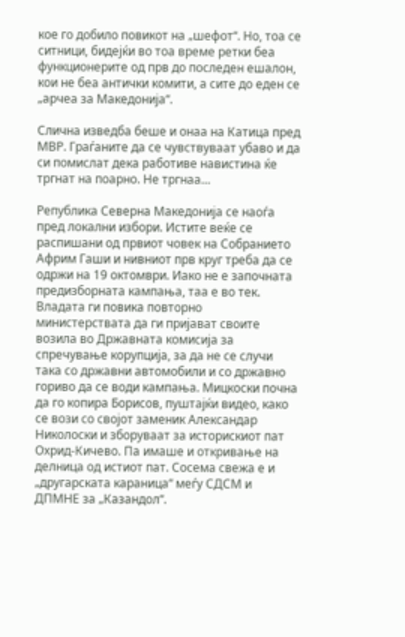кое го добило повикот на „шефот“. Но, тоа се ситници, бидејќи во тоа време ретки беа функционерите од прв до последен ешалон, кои не беа антички комити, а сите до еден се „арчеа за Македонија“.

Слична изведба беше и онаа на Катица пред МВР. Граѓаните да се чувствуваат убаво и да си помислат дека работиве навистина ќе тргнат на поарно. Не тргнаа…

Република Северна Македонија се наоѓа пред локални избори. Истите веќе се распишани од првиот човек на Собранието Африм Гаши и нивниот прв круг треба да се одржи на 19 октомври. Иако не е започната предизборната кампања, таа е во тек. Владата ги повика повторно министерствата да ги пријават своите возила во Државната комисија за спречување корупција, за да не се случи така со државни автомобили и со државно гориво да се води кампања. Мицкоски почна да го копира Борисов, пуштајќи видео, како се вози со својот заменик Александар Николоски и зборуваат за историскиот пат Охрид-Кичево. Па имаше и откривање на делница од истиот пат. Сосема свежа е и „другарската караница“ меѓу СДСМ и ДПМНЕ за „Казандол“.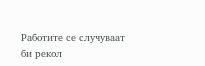Работите се случуваат би рекол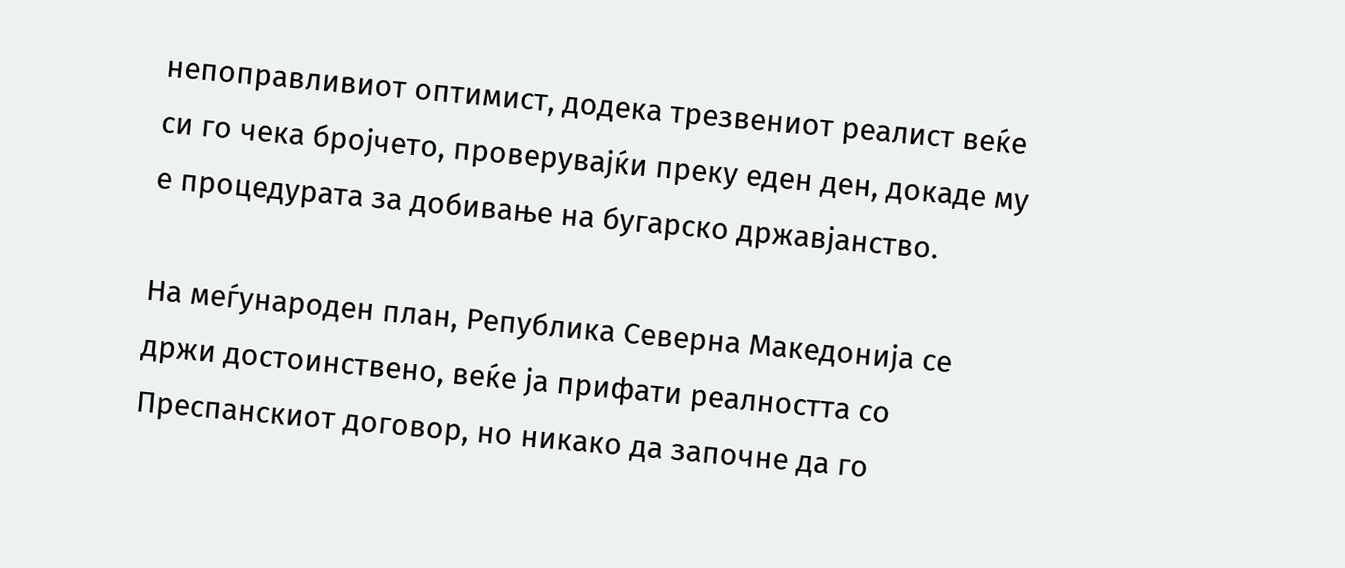непоправливиот оптимист, додека трезвениот реалист веќе си го чека бројчето, проверувајќи преку еден ден, докаде му е процедурата за добивање на бугарско државјанство.

На меѓународен план, Република Северна Македонија се држи достоинствено, веќе ја прифати реалността со Преспанскиот договор, но никако да започне да го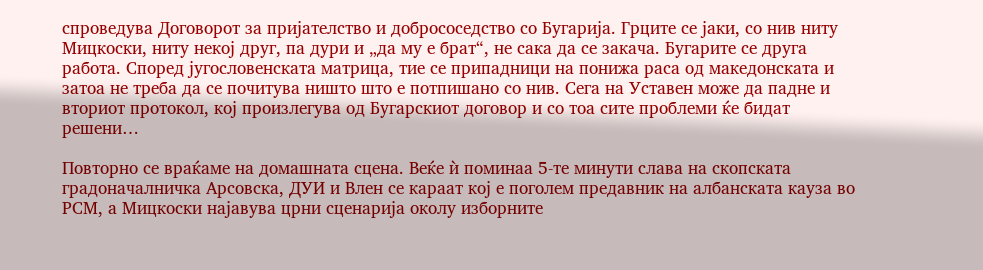спроведува Договорот за пријателство и добрососедство со Бугарија. Грците се јаки, со нив ниту Мицкоски, ниту некој друг, па дури и „да му е брат“, не сака да се закача. Бугарите се друга работа. Според југословенската матрица, тие се припадници на понижа раса од македонската и затоа не треба да се почитува ништо што е потпишано со нив. Сега на Уставен може да падне и вториот протокол, кој произлегува од Бугарскиот договор и со тоа сите проблеми ќе бидат решени…

Повторно се враќаме на домашната сцена. Веќе ѝ поминаа 5-те минути слава на скопската градоначалничка Арсовска, ДУИ и Влен се караат кој е поголем предавник на албанската кауза во РСМ, а Мицкоски најавува црни сценарија околу изборните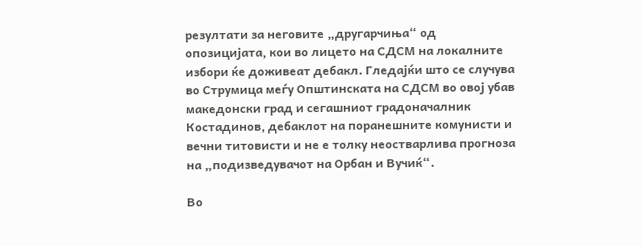резултати за неговите „другарчиња“ од опозицијата, кои во лицето на СДСМ на локалните избори ќе доживеат дебакл. Гледајќи што се случува во Струмица меѓу Општинската на СДСМ во овој убав македонски град и сегашниот градоначалник Костадинов, дебаклот на поранешните комунисти и вечни титовисти и не е толку неостварлива прогноза на „подизведувачот на Орбан и Вучиќ“.

Во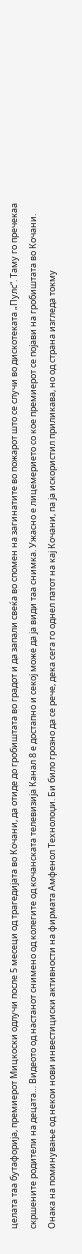целата таа бутафорија, премиерот Мицкоски одлучи после 5 месеци од трагедијата во Кочани, да отиде до гробиштата во градот и да запали свеќа во спомен на загинатите во пожарот што се случи во дискотеката „Пулс“. Таму го пречекаа скршените родители на децата… Видеото од настанот снимено од колегите од кочанската телевизија Канал 8 е достапно и секој може да ја види таа снимка. Ужасно е лицемерието со кое премиерот се појави на гробиштата во Кочани. Онака на поминување од некои нови инвестициски активности на фирмата Амфенол Технолоџи. Би било грозно да се рече, дека сега го однел патот на кај Кочани, па ја искористил приликава, но од страна изгледа токму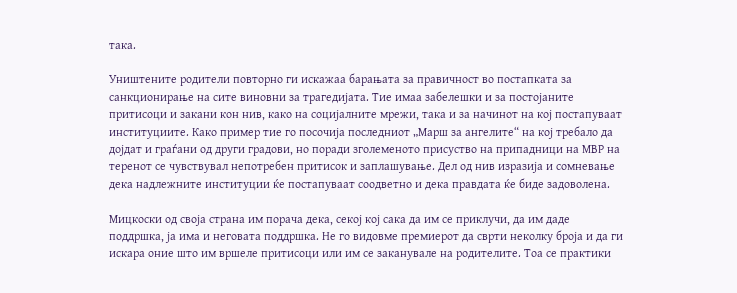така.

Уништените родители повторно ги искажаа барањата за правичност во постапката за санкционирање на сите виновни за трагедијата. Тие имаа забелешки и за постојаните притисоци и закани кон нив, како на социјалните мрежи, така и за начинот на кој постапуваат институциите. Како пример тие го посочија последниот „Марш за ангелите“ на кој требало да дојдат и граѓани од други градови, но поради зголеменото присуство на припадници на МВР на теренот се чувствувал непотребен притисок и заплашување. Дел од нив изразија и сомневање дека надлежните институции ќе постапуваат соодветно и дека правдата ќе биде задоволена.

Мицкоски од своја страна им порача дека, секој кој сака да им се приклучи, да им даде поддршка, ја има и неговата поддршка. Не го видовме премиерот да сврти неколку броја и да ги искара оние што им вршеле притисоци или им се заканувале на родителите. Тоа се практики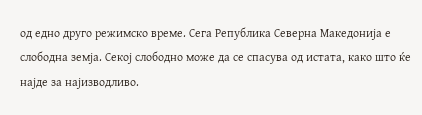од едно друго режимско време. Сега Република Северна Македонија е слободна земја. Секој слободно може да се спасува од истата, како што ќе најде за најизводливо.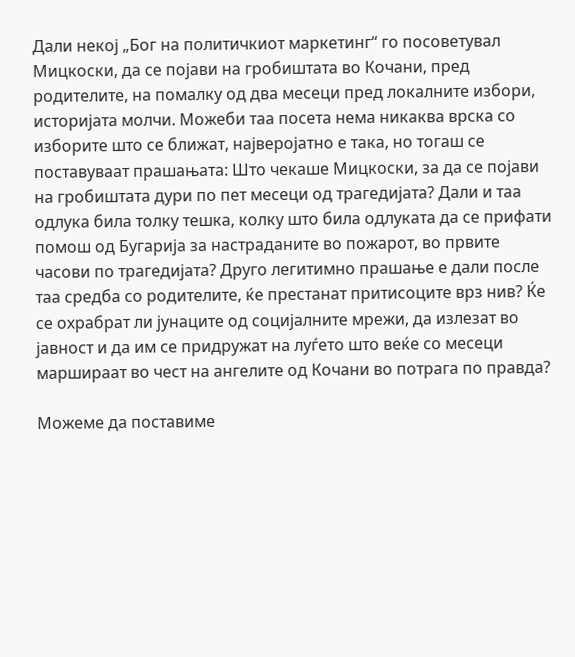Дали некој „Бог на политичкиот маркетинг“ го посоветувал Мицкоски, да се појави на гробиштата во Кочани, пред родителите, на помалку од два месеци пред локалните избори, историјата молчи. Можеби таа посета нема никаква врска со изборите што се ближат, најверојатно е така, но тогаш се поставуваат прашањата: Што чекаше Мицкоски, за да се појави на гробиштата дури по пет месеци од трагедијата? Дали и таа одлука била толку тешка, колку што била одлуката да се прифати помош од Бугарија за настраданите во пожарот, во првите часови по трагедијата? Друго легитимно прашање е дали после таа средба со родителите, ќе престанат притисоците врз нив? Ќе се охрабрат ли јунаците од социјалните мрежи, да излезат во јавност и да им се придружат на луѓето што веќе со месеци маршираат во чест на ангелите од Кочани во потрага по правда?

Можеме да поставиме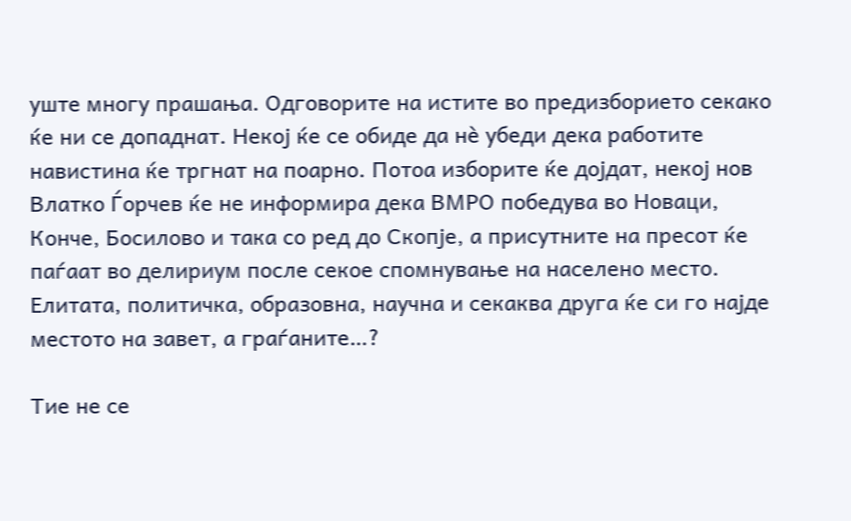уште многу прашања. Одговорите на истите во предизборието секако ќе ни се допаднат. Некој ќе се обиде да нѐ убеди дека работите навистина ќе тргнат на поарно. Потоа изборите ќе дојдат, некој нов Влатко Ѓорчев ќе не информира дека ВМРО победува во Новаци, Конче, Босилово и така со ред до Скопје, а присутните на пресот ќе паѓаат во делириум после секое спомнување на населено место. Елитата, политичка, образовна, научна и секаква друга ќе си го најде местото на завет, а граѓаните…?

Тие не се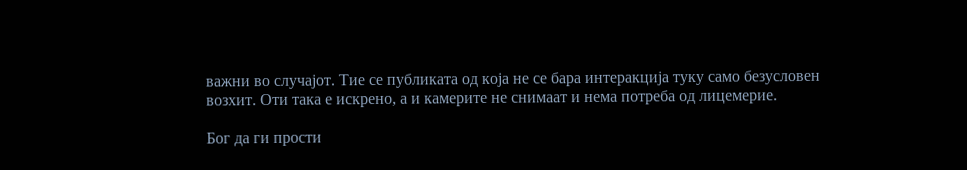важни во случајот. Тие се публиката од која не се бара интеракција туку само безусловен возхит. Оти така е искрено, а и камерите не снимаат и нема потреба од лицемерие.

Бог да ги прости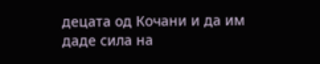децата од Кочани и да им даде сила на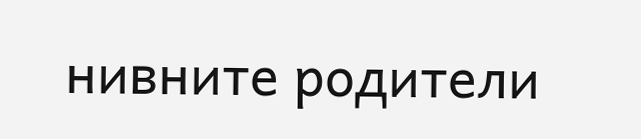нивните родители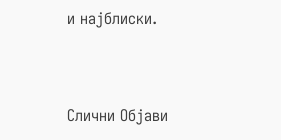и најблиски.



Слични Објави